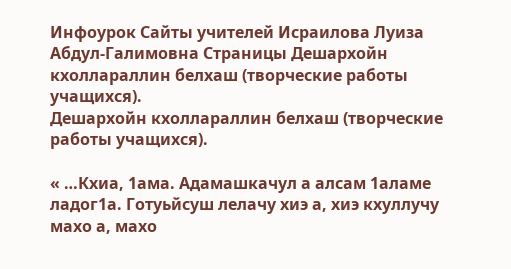Инфоурок Сайты учителей Исраилова Луиза Абдул-Галимовна Страницы Дешархойн кхоллараллин белхаш (творческие работы учащихся).
Дешархойн кхоллараллин белхаш (творческие работы учащихся).

« …Кхиа, 1ама. Адамашкачул а алсам 1аламе ладог1а. Готуьйсуш лелачу хиэ а, хиэ кхуллучу махо а, махо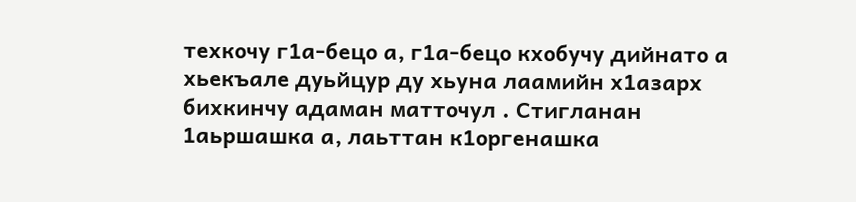техкочу г1а-бецо а, г1а-бецо кхобучу дийнато а хьекъале дуьйцур ду хьуна лаамийн х1азарх бихкинчу адаман матточул . Стигланан 1аьршашка а, лаьттан к1оргенашка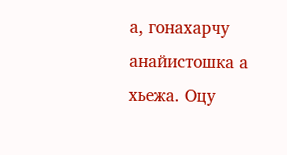а, гонахарчу анайистошка а хьежа. Оцу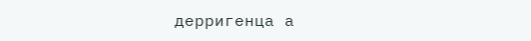дерригенца а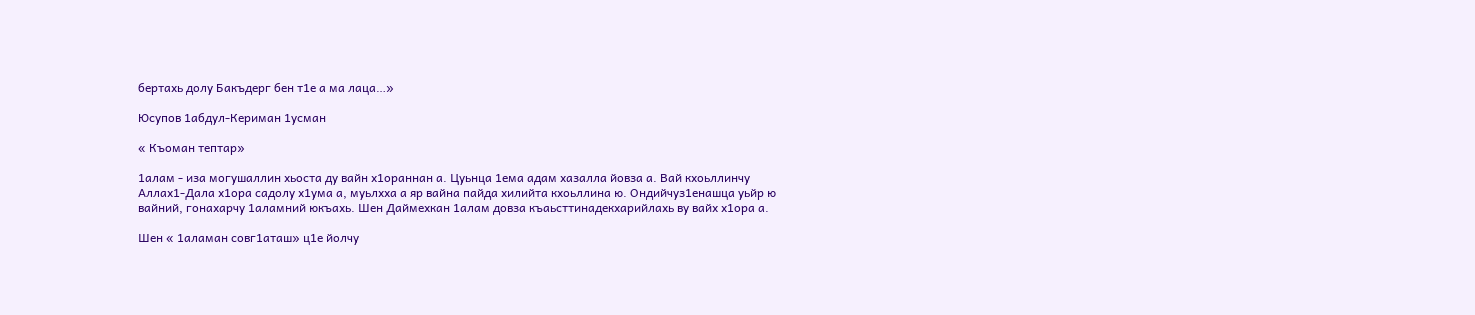бертахь долу Бакъдерг бен т1е а ма лаца…»

Юсупов 1абдул-Кериман 1усман

« Къоман тептар»

1алам - иза могушаллин хьоста ду вайн х1ораннан а. Цуьнца 1ема адам хазалла йовза а. Вай кхоьллинчу Аллах1-Дала х1ора садолу х1ума а, муьлхха а яр вайна пайда хилийта кхоьллина ю. Ондийчуз1енашца уьйр ю вайний, гонахарчу 1аламний юкъахь. Шен Даймехкан 1алам довза къаьсттинадекхарийлахь ву вайх х1ора а.

Шен « 1аламан совг1аташ» ц1е йолчу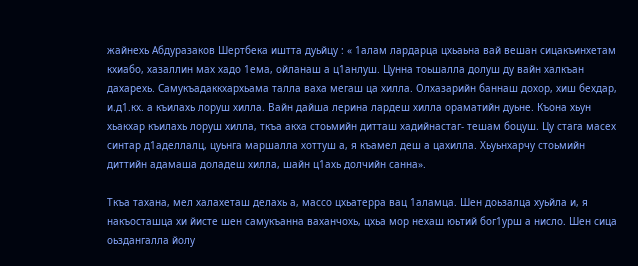жайнехь Абдуразаков Шертбека иштта дуьйцу : « 1алам лардарца цхьаьна вай вешан сицакъинхетам кхиабо, хазаллин мах хадо 1ема, ойланаш а ц1анлуш. Цунна тоьшалла долуш ду вайн халкъан дахарехь. Самукъадаккхархьама талла ваха мегаш ца хилла. Олхазарийн баннаш дохор, хиш бехдар, и.д1.кх. а къилахь лоруш хилла. Вайн дайша лерина лардеш хилла ораматийн дуьне. Къона хьун хьакхар къилахь лоруш хилла, ткъа акха стоьмийн дитташ хадийнастаг- тешам боцуш. Цу стага масех синтар д1аделлалц, цуьнга маршалла хоттуш а, я къамел деш а цахилла. Хьуьнхарчу стоьмийн диттийн адамаша доладеш хилла, шайн ц1ахь долчийн санна».

Ткъа тахана, мел халахеташ делахь а, массо цхьатерра вац 1аламца. Шен доьзалца хуьйла и, я накъосташца хи йисте шен самукъанна ваханчохь, цхьа мор нехаш юьтий бог1урш а нисло. Шен сица оьздангалла йолу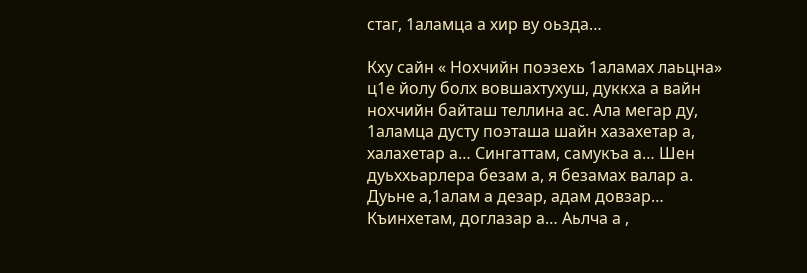стаг, 1аламца а хир ву оьзда…

Кху сайн « Нохчийн поэзехь 1аламах лаьцна» ц1е йолу болх вовшахтухуш, дуккха а вайн нохчийн байташ теллина ас. Ала мегар ду, 1аламца дусту поэташа шайн хазахетар а, халахетар а… Сингаттам, самукъа а… Шен дуьххьарлера безам а, я безамах валар а. Дуьне а,1алам а дезар, адам довзар… Къинхетам, доглазар а… Аьлча а ,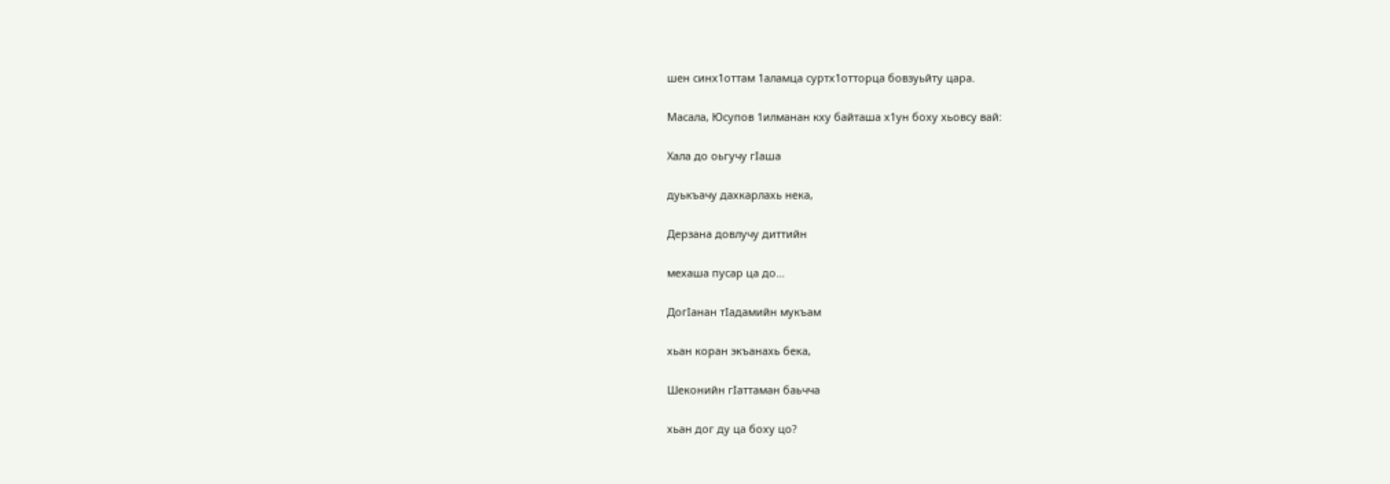шен синх1оттам 1аламца суртх1отторца бовзуьйту цара.

Масала, Юсупов 1илманан кху байташа х1ун боху хьовсу вай:

Хала до оьгучу гIаша

дуькъачу дахкарлахь нека,

Дерзана довлучу диттийн

мехаша пусар ца до…

ДогIанан тIадамийн мукъам

хьан коран экъанахь бека,

Шеконийн гIаттаман баьчча

хьан дог ду ца боху цо?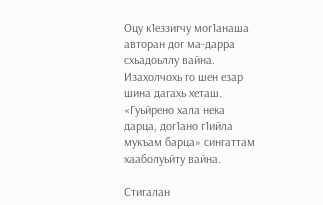Оцу к1еззигчу мог1анаша авторан дог ма-дарра схьадоьллу вайна. Изахолчохь го шен езар шина дагахь хеташ. «Гуьйрено хала нека дарца, дог1ано г1ийла мукъам барца» сингаттам хааболуьйту вайна.

Стигалан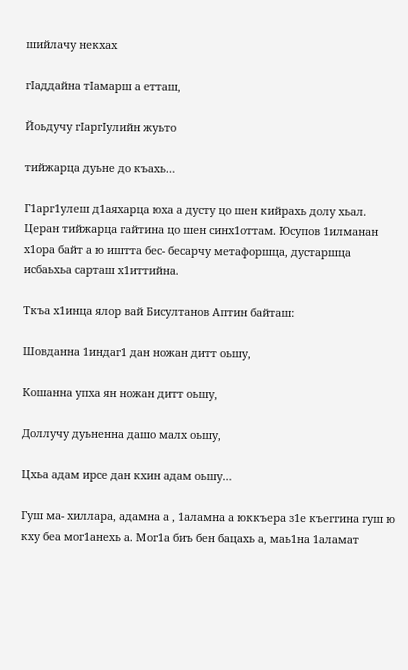шийлачу некхах

гIаддайна тIамарш а етташ,

Йоьдучу гIаргIулийн жуьто

тийжарца дуьне до къахь…

Г1арг1улеш д1аяхарца юха а дусту цо шен кийрахь долу хьал. Церан тийжарца гайтина цо шен синх1оттам. Юсупов 1илманан х1ора байт а ю иштта бес- бесарчу метафоршца, дустаршца исбаьхьа сарташ х1иттийна.

Ткъа х1инца ялор вай Бисултанов Аптин байташ:

Шовданна 1индаг1 дан ножан дитт оьшу,

Кошанна упха ян ножан дитт оьшу,

Доллучу дуьненна дашо малх оьшу,

Цхьа адам ирсе дан кхин адам оьшу…

Гуш ма- хиллара, адамна а , 1аламна а юккъера з1е къеггина гуш ю кху беа мог1анехь а. Мог1а биъ бен бацахь а, маь1на 1аламат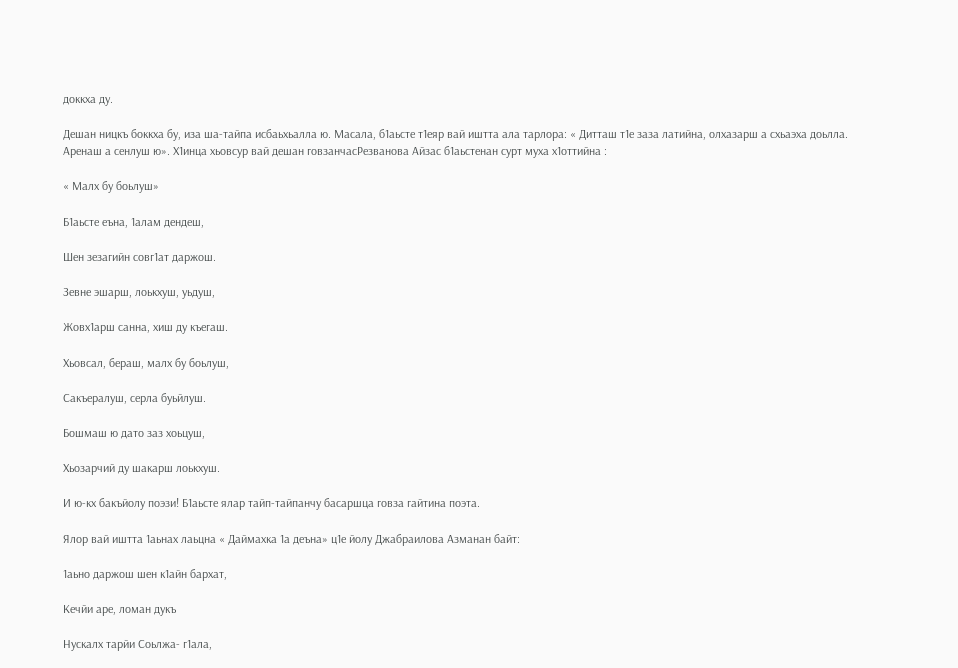доккха ду.

Дешан ницкъ боккха бу, иза ша-тайпа исбаьхьалла ю. Масала, б1аьсте т1еяр вай иштта ала тарлора: « Дитташ т1е заза латийна, олхазарш а схьаэха доьлла. Аренаш а сенлуш ю». Х1инца хьовсур вай дешан говзанчасРезванова Айзас б1аьстенан сурт муха х1оттийна :

« Малх бу боьлуш»

Б1аьсте еъна, 1алам дендеш,

Шен зезагийн совг1ат даржош.

Зевне эшарш, лоькхуш, уьдуш,

Жовх1арш санна, хиш ду къегаш.

Хьовсал, бераш, малх бу боьлуш,

Сакъералуш, серла буьйлуш.

Бошмаш ю дато заз хоьцуш,

Хьозарчий ду шакарш лоькхуш.

И ю-кх бакъйолу поэзи! Б1аьсте ялар тайп-тайпанчу басаршца говза гайтина поэта.

Ялор вай иштта 1аьнах лаьцна « Даймахка 1а деъна» ц1е йолу Джабраилова Азманан байт:

1аьно даржош шен к1айн бархат,

Кечйи аре, ломан дукъ

Нускалх тарйи Соьлжа- г1ала,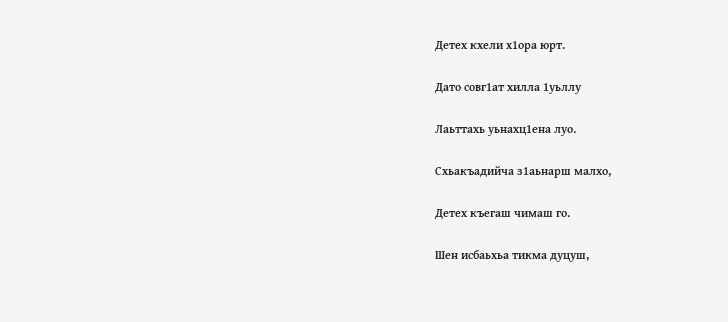Детех кхели х1ора юрт.

Дато совг1ат хилла 1уьллу

Лаьттахь уьнахц1ена луо.

Схьакъадийча з1аьнарш малхо,

Детех къегаш чимаш го.

Шен исбаьхьа тикма дуцуш,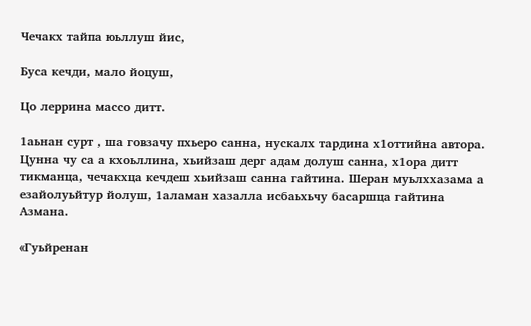Чечакх тайпа юьллуш йис,

Буса кечди, мало йоцуш,

Цо леррина массо дитт.

1аьнан сурт , ша говзачу пхьеро санна, нускалх тардина х1оттийна автора. Цунна чу са а кхоьллина, хьийзаш дерг адам долуш санна, х1ора дитт тикманца, чечакхца кечдеш хьийзаш санна гайтина. Шеран муьлххазама а езайолуьйтур йолуш, 1аламан хазалла исбаьхьчу басаршца гайтина Азмана.

«Гуьйренан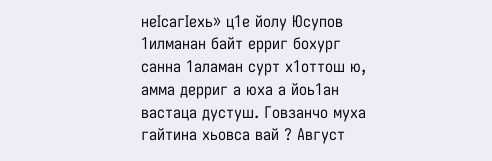неIсагIехь» ц1е йолу Юсупов 1илманан байт ерриг бохург санна 1аламан сурт х1оттош ю, амма дерриг а юха а йоь1ан вастаца дустуш. Говзанчо муха гайтина хьовса вай ? Август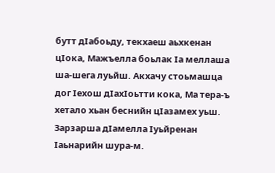бутт дIабоьду, текхаеш аьхкенан цIока, Мажъелла боьлак Iа меллаша ша-шега луьйш. Акхачу стоьмашца дог Iехош дIахIоьтти кока, Ма тера-ъ хетало хьан беснийн цIазамех уьш. Зарзарша дIамелла Iуьйренан Iаьнарийн шура-м.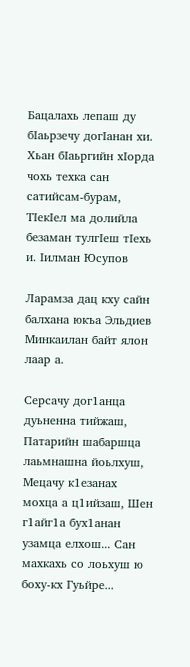Бацалахь лепаш ду бIаьрзечу догIанан хи. Хьан бIаьргийн хIорда чохь техка сан сатийсам-бурам, ТIекIел ма долийла безаман тулгIеш тIехь и. Iилман Юсупов

Ларамза дац кху сайн балхана юкъа Эльдиев Минкаилан байт ялон лаар а.

Серсачу дог1анца дуьненна тийжаш, Патарийн шабаршца лаьмнашна йоьлхуш, Мецачу к1езанах мохца а ц1ийзаш, Шен г1айг1а бух1анан узамца елхош... Сан махкахь со лоьхуш ю боху-кх Гуьйре...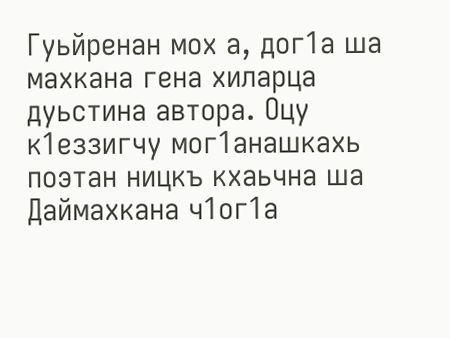Гуьйренан мох а, дог1а ша махкана гена хиларца дуьстина автора. Оцу к1еззигчу мог1анашкахь поэтан ницкъ кхаьчна ша Даймахкана ч1ог1а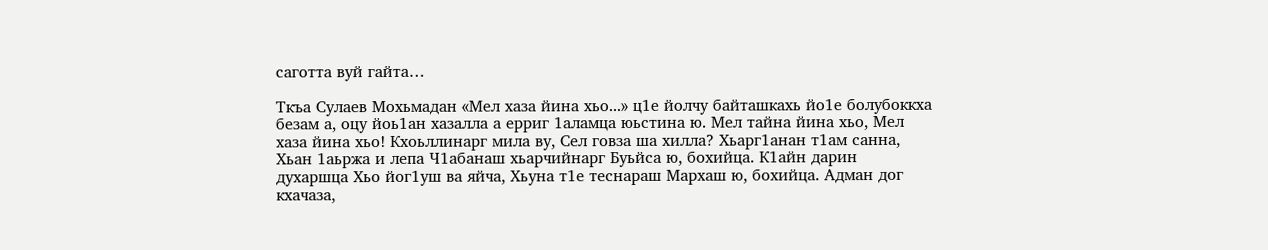саготта вуй гайта…

Ткъа Сулаев Мохьмадан «Мел хаза йина хьо...» ц1е йолчу байташкахь йо1е болубоккха безам а, оцу йоь1ан хазалла а ерриг 1аламца юьстина ю. Мел тайна йина хьо, Мел хаза йина хьо! Кхоьллинарг мила ву, Сел говза ша хилла? Хьарг1анан т1ам санна, Хьан 1аьржа и лепа Ч1абанаш хьарчийнарг Буьйса ю, бохийца. К1айн дарин духаршца Хьо йог1уш ва яйча, Хьуна т1е теснараш Мархаш ю, бохийца. Адман дог кхачаза,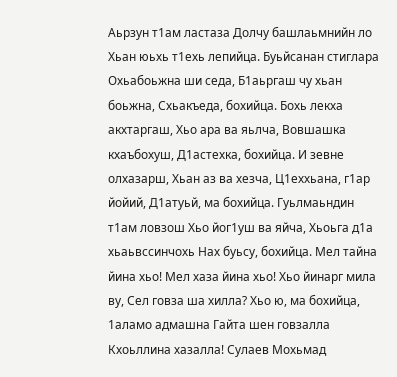Аьрзун т1ам ластаза Долчу башлаьмнийн ло Хьан юьхь т1ехь лепийца. Буьйсанан стиглара Охьабоьжна ши седа, Б1аьргаш чу хьан боьжна, Схьакъеда, бохийца. Бохь лекха акхтаргаш, Хьо ара ва яьлча, Вовшашка кхаъбохуш, Д1астехка, бохийца. И зевне олхазарш, Хьан аз ва хезча, Ц1еххьана, г1ар йойий, Д1атуьй, ма бохийца. Гуьлмаьндин т1ам ловзош Хьо йог1уш ва яйча, Хьоьга д1а хьаьвссинчохь Нах буьсу, бохийца. Мел тайна йина хьо! Мел хаза йина хьо! Хьо йинарг мила ву, Сел говза ша хилла? Хьо ю, ма бохийца, 1аламо адмашна Гайта шен говзалла Кхоьллина хазалла! Сулаев Мохьмад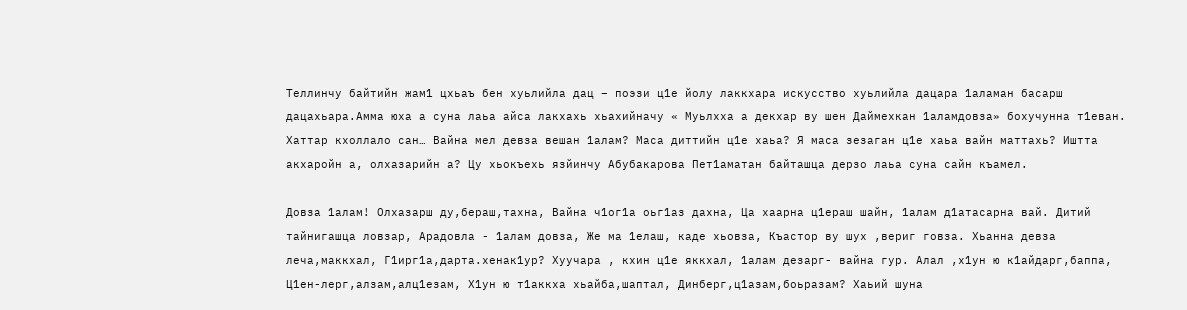Теллинчу байтийн жам1 цхьаъ бен хуьлийла дац – поэзи ц1е йолу лаккхара искусство хуьлийла дацара 1аламан басарш дацахьара.Амма юха а суна лаьа айса лакхахь хьахийначу « Муьлхха а декхар ву шен Даймехкан 1аламдовза» бохучунна т1еван. Хаттар кхоллало сан… Вайна мел девза вешан 1алам? Маса диттийн ц1е хаьа? Я маса зезаган ц1е хаьа вайн маттахь? Иштта акхаройн а, олхазарийн а? Цу хьокъехь язйинчу Абубакарова Пет1аматан байташца дерзо лаьа суна сайн къамел.

Довза 1алам! Олхазарш ду,бераш,тахна, Вайна ч1ог1а оьг1аз дахна, Ца хаарна ц1ераш шайн, 1алам д1атасарна вай. Дитий тайнигашца ловзар, Арадовла - 1алам довза, Же ма 1елаш, каде хьовза, Къастор ву шух ,вериг говза. Хьанна девза леча,маккхал, Г1ирг1а,дарта.хенак1ур? Хуучара , кхин ц1е яккхал, 1алам дезарг- вайна гур. Алал ,х1ун ю к1айдарг,баппа, Ц1ен-лерг,алзам,алц1езам, Х1ун ю т1аккха хьайба,шаптал, Динберг,ц1азам,боьразам? Хаьий шуна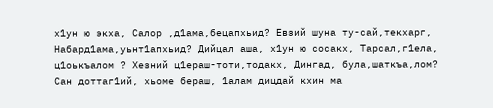х1ун ю экха, Салор ,д1ама,бецапхьид? Евзий шуна ту-сай,текхарг, Набард1ама,уьнт1апхьид? Дийцал аша, х1ун ю сосакх, Тарсал,г1ела, ц1оькъалом ? Хезний ц1ераш-тоти,тодакх, Дингад, була,шаткъа,лом? Сан доттаг1ий, хьоме бераш, 1алам дицдай кхин ма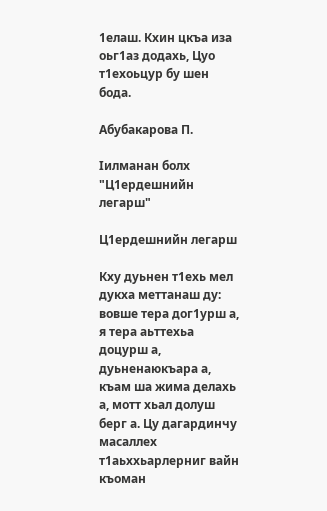1елаш. Кхин цкъа иза оьг1аз додахь, Цуо т1ехоьцур бу шен бода.

Абубакарова П.

Iилманан болх "Ц1ердешнийн легарш"

Ц1ердешнийн легарш

Кху дуьнен т1ехь мел дукха меттанаш ду: вовше тера дог1урш а, я тера аьттехьа доцурш а, дуьненаюкъара а, къам ша жима делахь а, мотт хьал долуш берг а. Цу дагардинчу масаллех т1аьххьарлерниг вайн къоман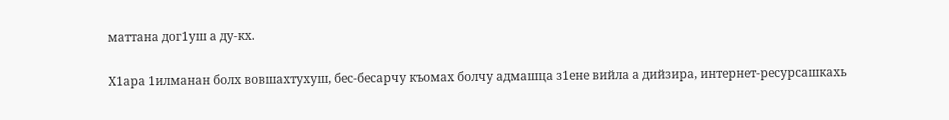маттана дог1уш а ду-кх.

Х1ара 1илманан болх вовшахтухуш, бес-бесарчу къомах болчу адмашца з1ене вийла а дийзира, интернет-ресурсашкахь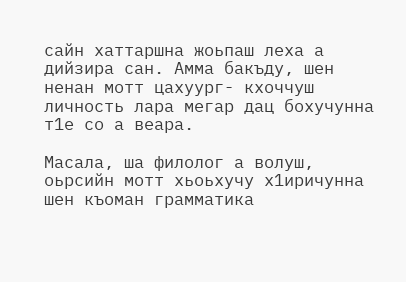сайн хаттаршна жоьпаш леха а дийзира сан. Амма бакъду, шен ненан мотт цахуург- кхоччуш личность лара мегар дац бохучунна т1е со а веара.

Масала, ша филолог а волуш, оьрсийн мотт хьоьхучу х1иричунна шен къоман грамматика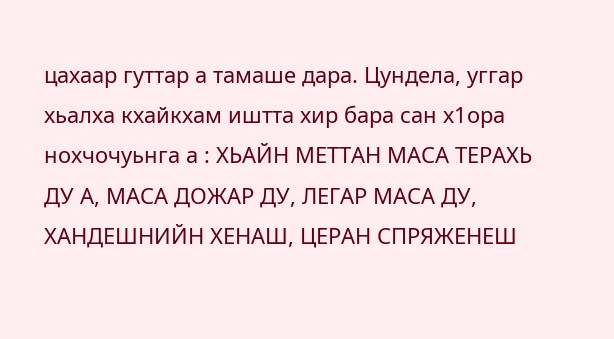цахаар гуттар а тамаше дара. Цундела, уггар хьалха кхайкхам иштта хир бара сан х1ора нохчочуьнга а : ХЬАЙН МЕТТАН МАСА ТЕРАХЬ ДУ А, МАСА ДОЖАР ДУ, ЛЕГАР МАСА ДУ, ХАНДЕШНИЙН ХЕНАШ, ЦЕРАН СПРЯЖЕНЕШ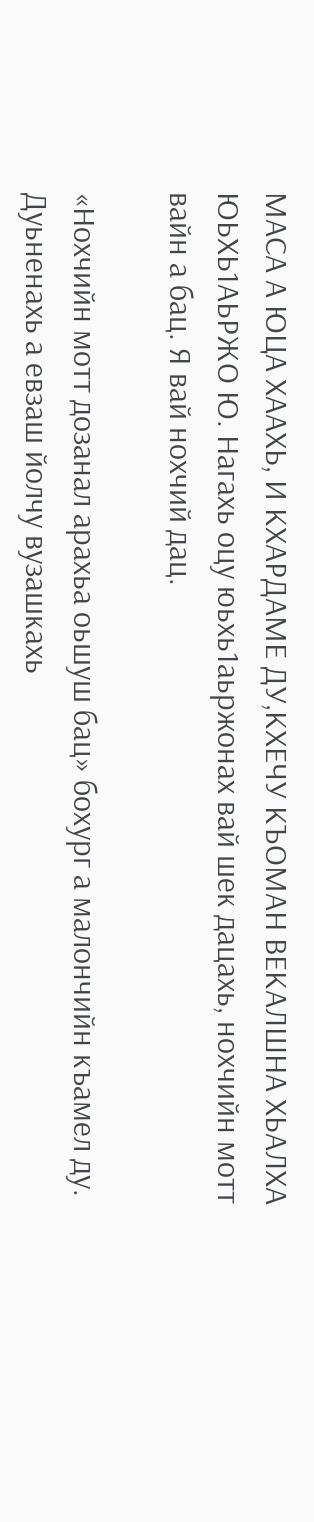МАСА А ЮЦА ХААХЬ, И КХАРДАМЕ ДУ,КХЕЧУ КЪОМАН ВЕКАЛШНА ХЬАЛХА ЮЬХЬ1АЬРЖО Ю. Нагахь оцу юьхь1аьржонах вай шек дацахь, нохчийн мотт вайн а бац. Я вай нохчий дац.

«Нохчийн мотт дозанал арахьа оьшуш бац» бохург а малончийн къамел ду. Дуьненахь а евзаш йолчу вузашкахь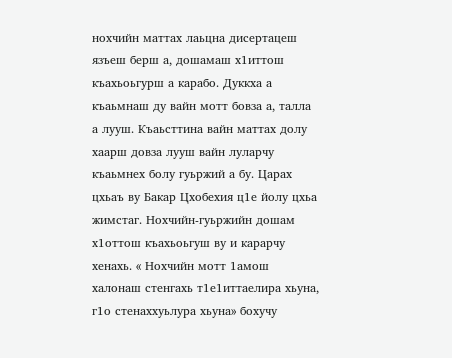нохчийн маттах лаьцна дисертацеш язъеш берш а, дошамаш х1иттош къахьоьгурш а карабо. Дуккха а къаьмнаш ду вайн мотт бовза а, талла а лууш. Къаьсттина вайн маттах долу хаарш довза лууш вайн луларчу къаьмнех болу гуьржий а бу. Царах цхьаъ ву Бакар Цхобехия ц1е йолу цхьа жимстаг. Нохчийн-гуьржийн дошам х1оттош къахьоьгуш ву и карарчу хенахь. « Нохчийн мотт 1амош халонаш стенгахь т1е1иттаелира хьуна, г1о стенаххуьлура хьуна» бохучу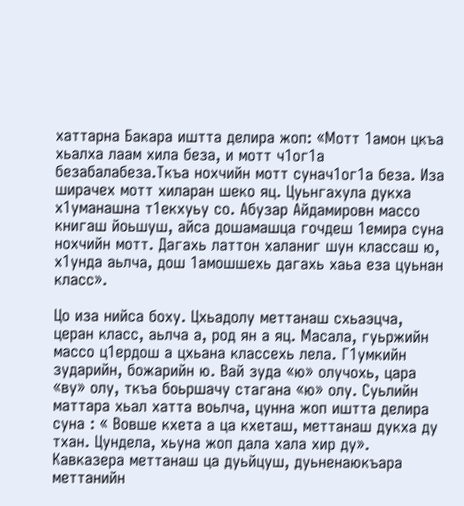хаттарна Бакара иштта делира жоп: «Мотт 1амон цкъа хьалха лаам хила беза, и мотт ч1ог1а безабалабеза.Ткъа нохчийн мотт сунач1ог1а беза. Иза ширачех мотт хиларан шеко яц. Цуьнгахула дукха х1уманашна т1екхуьу со. Абузар Айдамировн массо книгаш йоьшуш, айса дошамашца гочдеш 1емира суна нохчийн мотт. Дагахь латтон халаниг шун классаш ю, х1унда аьлча, дош 1амошшехь дагахь хаьа еза цуьнан класс».

Цо иза нийса боху. Цхьадолу меттанаш схьаэцча, церан класс, аьлча а, род ян а яц. Масала, гуьржийн массо ц1ердош а цхьана классехь лела. Г1умкийн зударийн, божарийн ю. Вай зуда «ю» олучохь, цара «ву» олу, ткъа боьршачу стагана «ю» олу. Суьлийн маттара хьал хатта воьлча, цунна жоп иштта делира суна : « Вовше кхета а ца кхеташ, меттанаш дукха ду тхан. Цундела, хьуна жоп дала хала хир ду». Кавказера меттанаш ца дуьйцуш, дуьненаюкъара меттанийн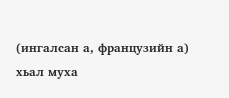(ингалсан а, французийн а) хьал муха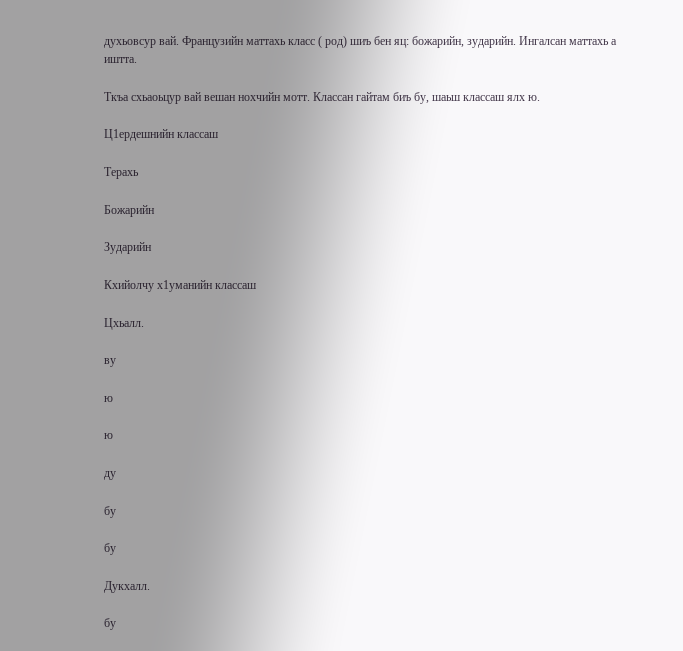духьовсур вай. Французийн маттахь класс ( род) шиъ бен яц: божарийн, зударийн. Ингалсан маттахь а иштта.

Ткъа схьаоьцур вай вешан нохчийн мотт. Классан гайтам биъ бу, шаьш классаш ялх ю.

Ц1ердешнийн классаш

Терахь

Божарийн

Зударийн

Кхийолчу х1уманийн классаш

Цхьалл.

ву

ю

ю

ду

бу

бу

Дукхалл.

бу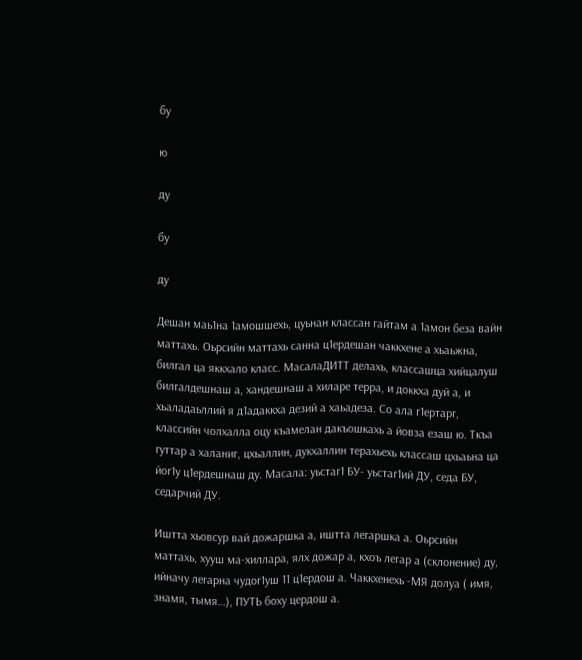бу

ю

ду

бу

ду

Дешан маь1на 1амошшехь, цуьнан классан гайтам а 1амон беза вайн маттахь. Оьрсийн маттахь санна ц1ердешан чаккхене а хьаьжна, билгал ца яккхало класс. МасалаДИТТ делахь, классашца хийцалуш билгалдешнаш а, хандешнаш а хиларе терра, и доккха дуй а, и хьаладаьллий я д1адаккха дезий а хаьадеза. Со ала г1ертарг, классийн чолхалла оцу къамелан дакъошкахь а йовза езаш ю. Ткъа гуттар а халаниг, цхьаллин, дукхаллин терахьехь классаш цхьаьна ца йог1у ц1ердешнаш ду. Масала: уьстаг1 БУ- уьстаг1ий ДУ, седа БУ, седарчий ДУ.

Иштта хьовсур вай дожаршка а, иштта легаршка а. Оьрсийн маттахь, хууш ма-хиллара, ялх дожар а, кхоъ легар а (склонение) ду, ийначу легарна чудог1уш 11 ц1ердош а. Чаккхенехь -МЯ долуа ( имя, знамя, тымя…), ПУТЬ боху цердош а.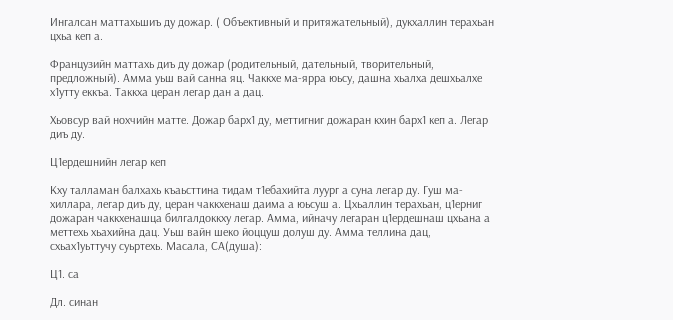Ингалсан маттахьшиъ ду дожар. ( Объективный и притяжательный), дукхаллин терахьан цхьа кеп а.

Французийн маттахь диъ ду дожар (родительный, дательный, творительный, предложный). Амма уьш вай санна яц. Чаккхе ма-ярра юьсу, дашна хьалха дешхьалхе х1утту еккъа. Таккха церан легар дан а дац.

Хьовсур вай нохчийн матте. Дожар барх1 ду, меттигниг дожаран кхин барх1 кеп а. Легар диъ ду.

Ц1ердешнийн легар кеп

Кху талламан балхахь къаьсттина тидам т1ебахийта луург а суна легар ду. Гуш ма-хиллара, легар диъ ду, церан чаккхенаш даима а юьсуш а. Цхьаллин терахьан, ц1ерниг дожаран чаккхенашца билгалдоккху легар. Амма, ийначу легаран ц1ердешнаш цхьана а меттехь хьахийна дац. Уьш вайн шеко йоццуш долуш ду. Амма теллина дац, схьах1уьттучу суьртехь. Масала, СА(душа):

Ц1. са

Дл. синан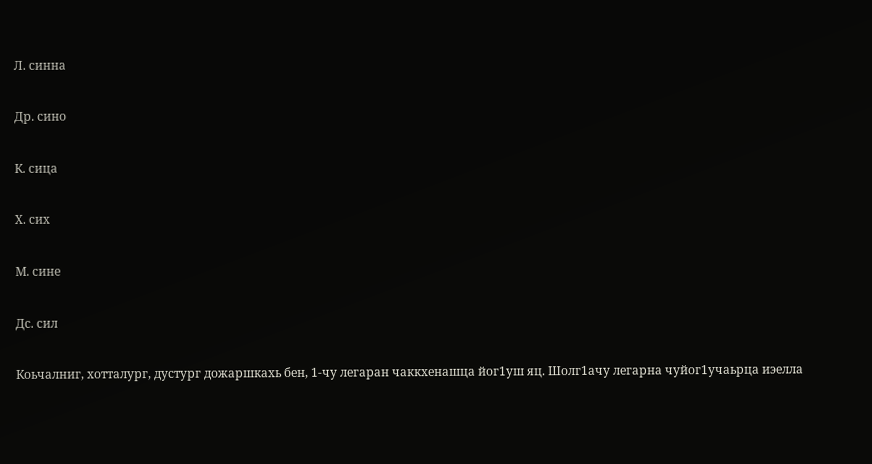Л. синна

Др. сино

К. сица

Х. сих

М. сине

Дс. сил

Коьчалниг, хотталург, дустург дожаршкахь бен, 1-чу легаран чаккхенашца йог1уш яц. Шолг1ачу легарна чуйог1учаьрца иэелла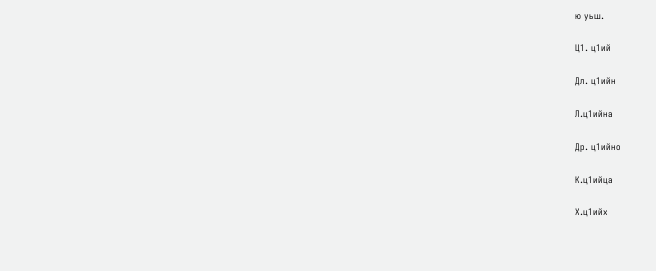ю уьш.

Ц1. ц1ий

Дл. ц1ийн

Л.ц1ийна

Др. ц1ийно

К.ц1ийца

Х.ц1ийх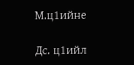М.ц1ийне

Дс. ц1ийл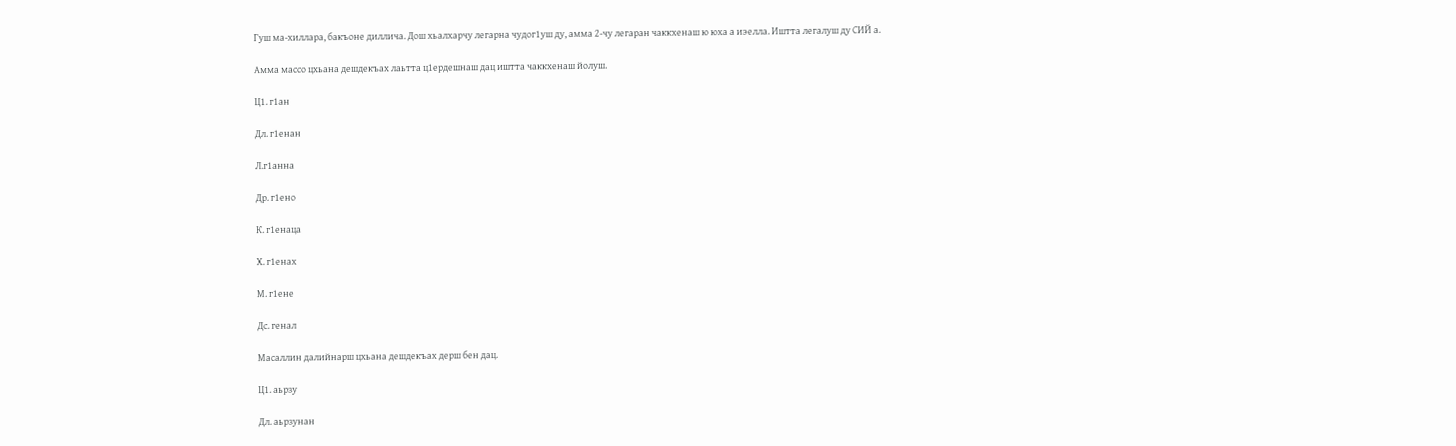Гуш ма-хиллара, бакъоне диллича. Дош хьалхарчу легарна чудог1уш ду, амма 2-чу легаран чаккхенаш ю юха а иэелла. Иштта легалуш ду СИЙ а.

Амма массо цхьана дешдекъах лаьтта ц1ердешнаш дац иштта чаккхенаш йолуш.

Ц1. г1ан

Дл. г1енан

Л.г1анна

Др. г1ено

К. г1енаца

Х. г1енах

М. г1ене

Дс. генал

Масаллин далийнарш цхьана дешдекъах дерш бен дац.

Ц1. аьрзу

Дл. аьрзунан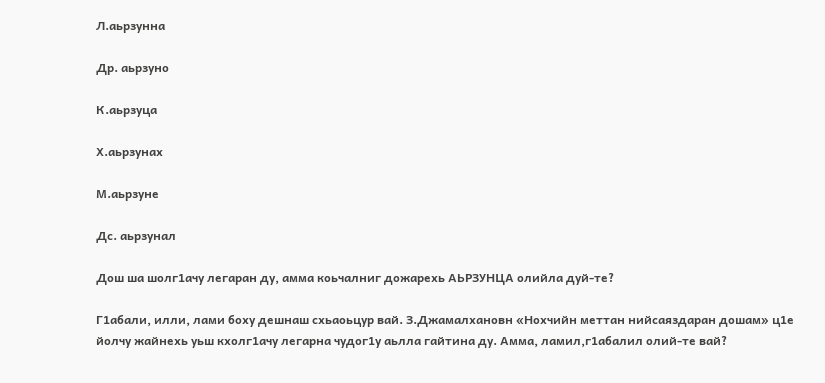Л.аьрзунна

Др. аьрзуно

К.аьрзуца

Х.аьрзунах

М.аьрзуне

Дс. аьрзунал

Дош ша шолг1ачу легаран ду, амма коьчалниг дожарехь АЬРЗУНЦА олийла дуй-те?

Г1абали, илли, лами боху дешнаш схьаоьцур вай. З.Джамалхановн «Нохчийн меттан нийсаяздаран дошам» ц1е йолчу жайнехь уьш кхолг1ачу легарна чудог1у аьлла гайтина ду. Амма, ламил,г1абалил олий-те вай?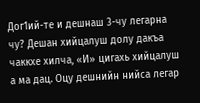Дог1ий-те и дешнаш 3-чу легарна чу? Дешан хийцалуш долу дакъа чаккхе хилча, «И» цигахь хийцалуш а ма дац. Оцу дешнийн нийса легар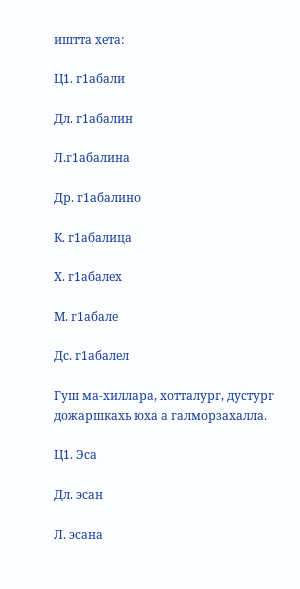иштта хета:

Ц1. г1абали

Дл. г1абалин

Л.г1абалина

Др. г1абалино

К. г1абалица

Х. г1абалех

М. г1абале

Дс. г1абалел

Гуш ма-хиллара, хотталург, дустург дожаршкахь юха а галморзахалла.

Ц1. Эса

Дл. эсан

Л. эсана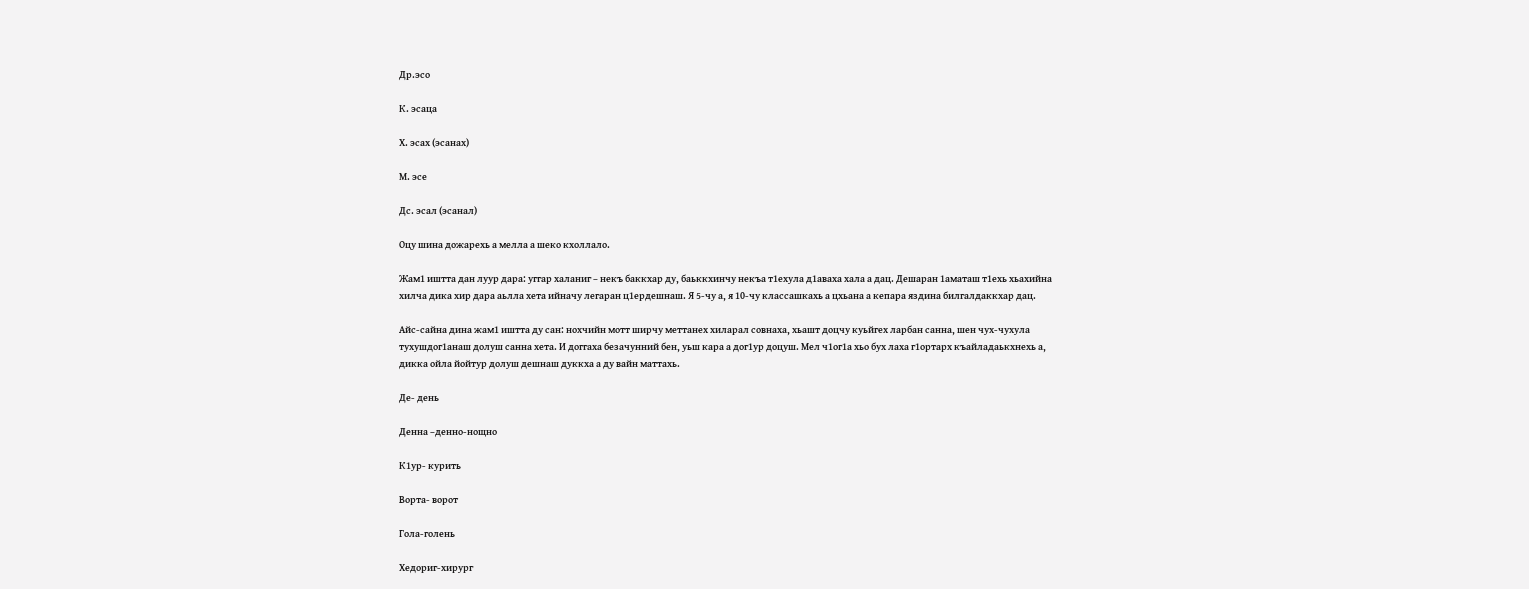Др.эсо

К. эсаца

Х. эсах (эсанах)

М. эсе

Дс. эсал (эсанал)

Оцу шина дожарехь а мелла а шеко кхоллало.

Жам1 иштта дан луур дара: уггар халаниг – некъ баккхар ду, баьккхинчу некъа т1ехула д1аваха хала а дац. Дешаран 1аматаш т1ехь хьахийна хилча дика хир дара аьлла хета ийначу легаран ц1ердешнаш. Я 5-чу а, я 10-чу классашкахь а цхьана а кепара яздина билгалдаккхар дац.

Айс-сайна дина жам1 иштта ду сан: нохчийн мотт ширчу меттанех хиларал совнаха, хьашт доцчу куьйгех ларбан санна, шен чух-чухула тухушдог1анаш долуш санна хета. И доггаха безачунний бен, уьш кара а дог1ур доцуш. Мел ч1ог1а хьо бух лаха г1ортарх къайладаькхнехь а, дикка ойла йойтур долуш дешнаш дуккха а ду вайн маттахь.

Де- день

Денна –денно-нощно

К1ур- курить

Ворта- ворот

Гола-голень

Хедориг-хирург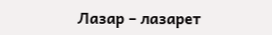Лазар – лазарет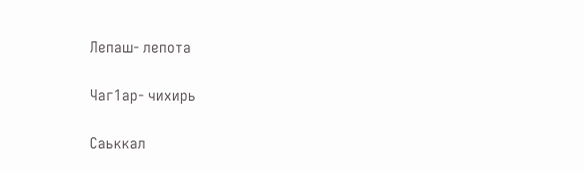Лепаш- лепота

Чаг1ар- чихирь

Саьккал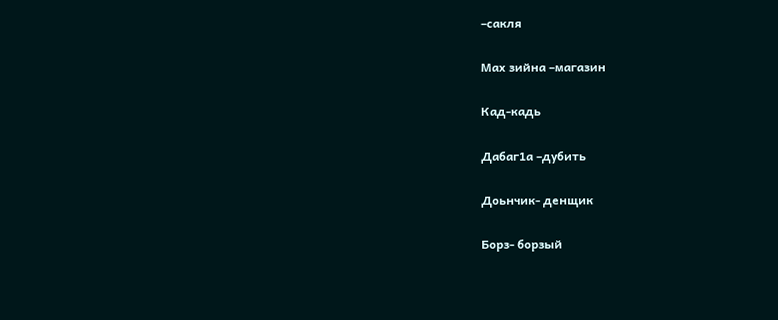–сакля

Мах зийна –магазин

Кад-кадь

Дабаг1а –дубить

Доьнчик- денщик

Борз- борзый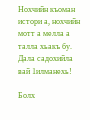Нохчийн къоман истори а, нохчийн мотт а мелла а талла хьакъ бу. Дала садохийла вай 1илманехь!

Болх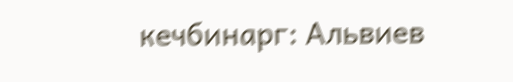кечбинарг: Альвиев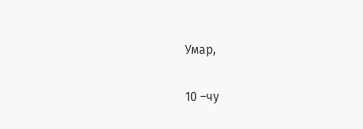Умар,

10 –чу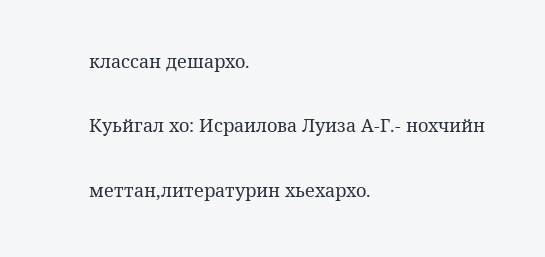классан дешархо.

Куьйгал хо: Исраилова Луиза А-Г.- нохчийн

меттан,литературин хьехархо.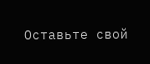Оставьте свой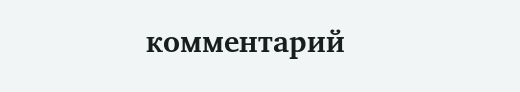комментарий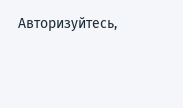Авторизуйтесь,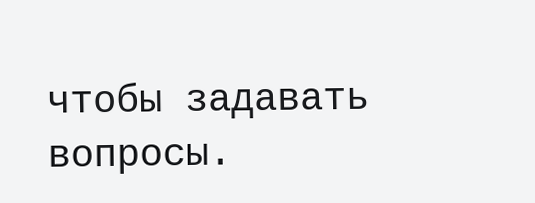чтобы задавать вопросы.